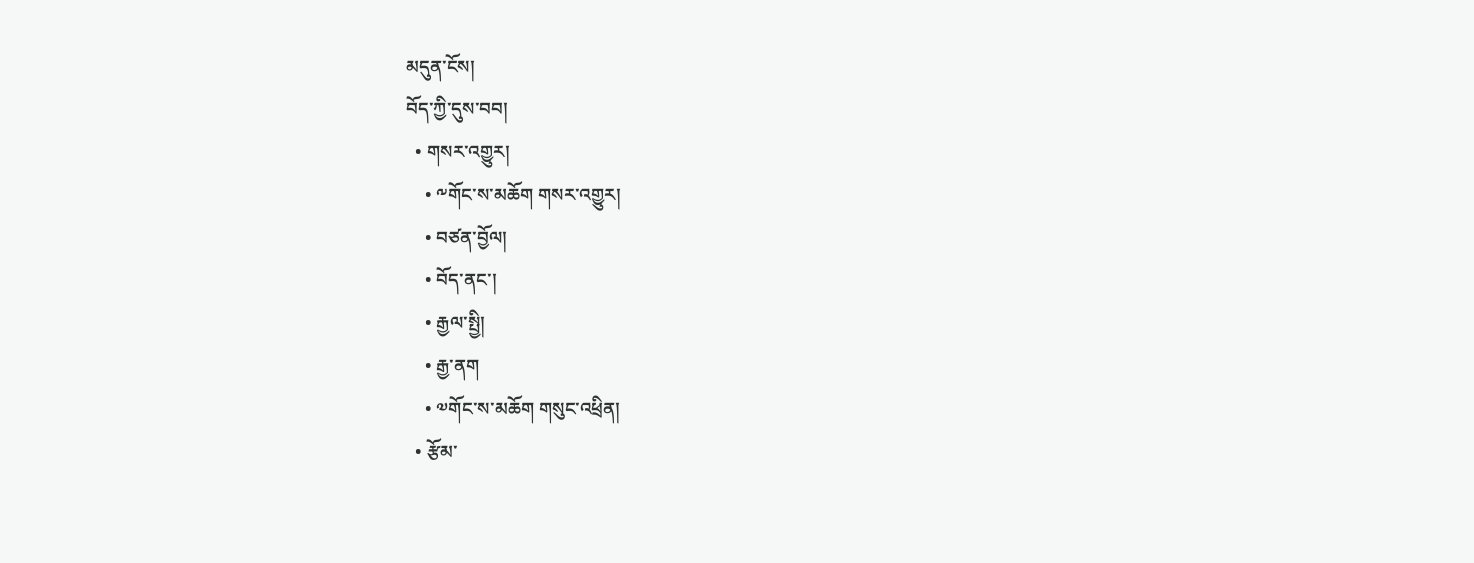མདུན་ངོས།
བོད་ཀྱི་དུས་བབ།
  • གསར་འགྱུར།
    • ༸གོང་ས་མཆོག གསར་འགྱུར།
    • བཙན་བྱོལ།
    • བོད་ནང་།
    • རྒྱལ་སྤྱི།
    • རྒྱ་ནག
    • ༧གོང་ས་མཆོག གསུང་འཕྲིན།
  • རྩོམ་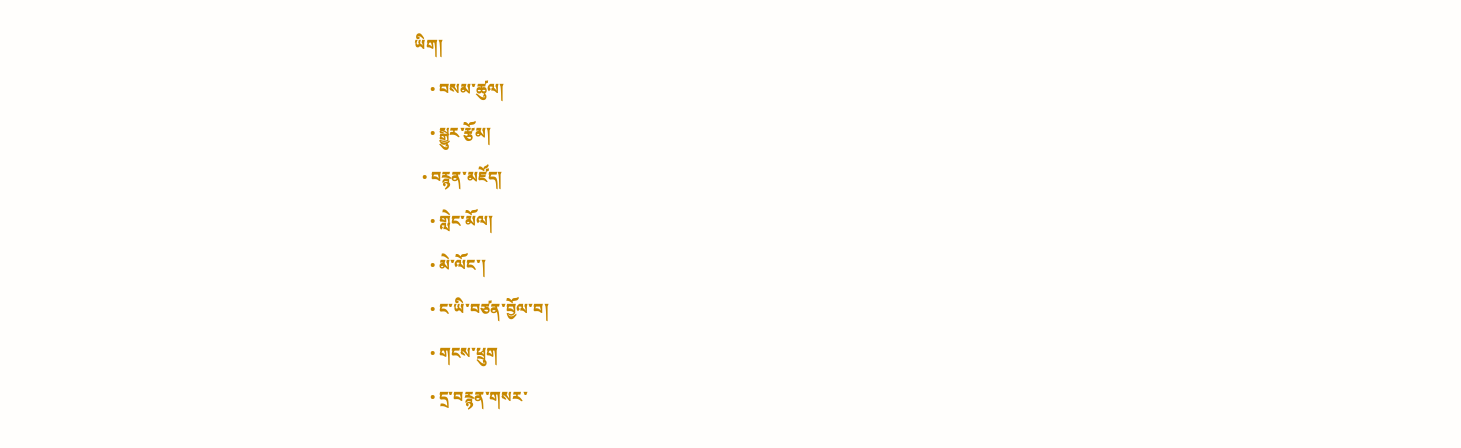ཡིག།
    • བསམ་ཚུལ།
    • སྒྱུར་རྩོམ།
  • བརྙན་མཛོད།
    • གླེང་མོལ།
    • མེ་ལོང་།
    • ང་ཡི་བཙན་བྱོལ་བ།
    • གངས་ཕྲུག
    • དྲ་བརྙན་གསར་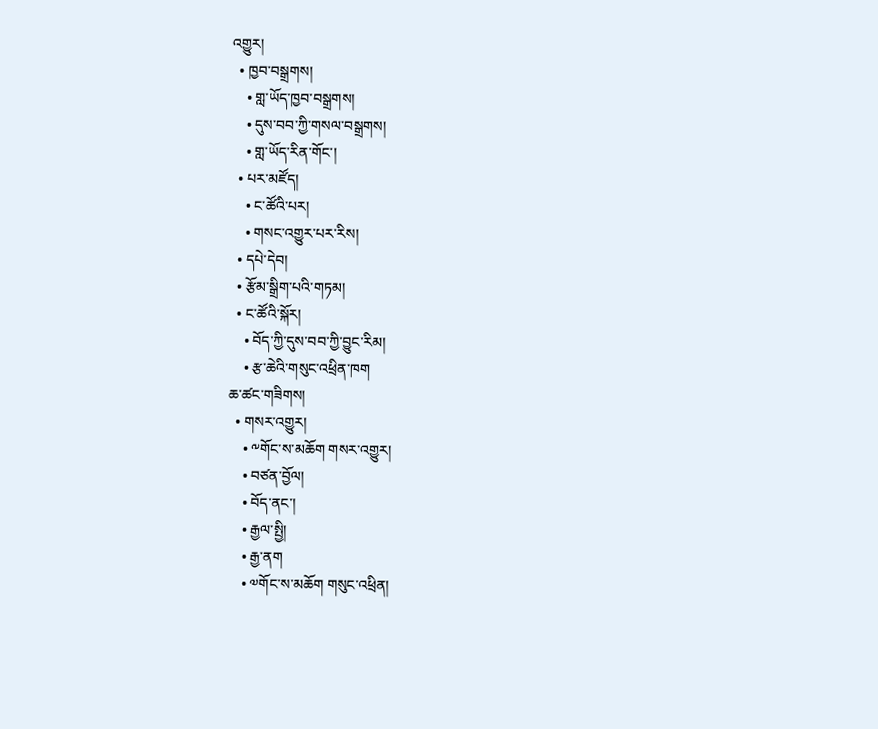འགྱུར།
  • ཁྱབ་བསྒྲགས།
    • གླ་ཡོད་ཁྱབ་བསྒྲགས།
    • དུས་བབ་ཀྱི་གསལ་བསྒྲགས།
    • གླ་ཡོད་རིན་གོང་།
  • པར་མཛོད།
    • ང་ཚོའི་པར།
    • གསང་འགྱུར་པར་རིས།
  • དཔེ་དེབ།
  • རྩོམ་སྒྲིག་པའི་གཏམ།
  • ང་ཚོའི་སྐོར།
    • བོད་ཀྱི་དུས་བབ་ཀྱི་བྱུང་རིམ།
    • རྩ་ཆེའི་གསུང་འཕྲིན་ཁག
ཆ་ཚང་གཟིགས།
  • གསར་འགྱུར།
    • ༸གོང་ས་མཆོག གསར་འགྱུར།
    • བཙན་བྱོལ།
    • བོད་ནང་།
    • རྒྱལ་སྤྱི།
    • རྒྱ་ནག
    • ༧གོང་ས་མཆོག གསུང་འཕྲིན།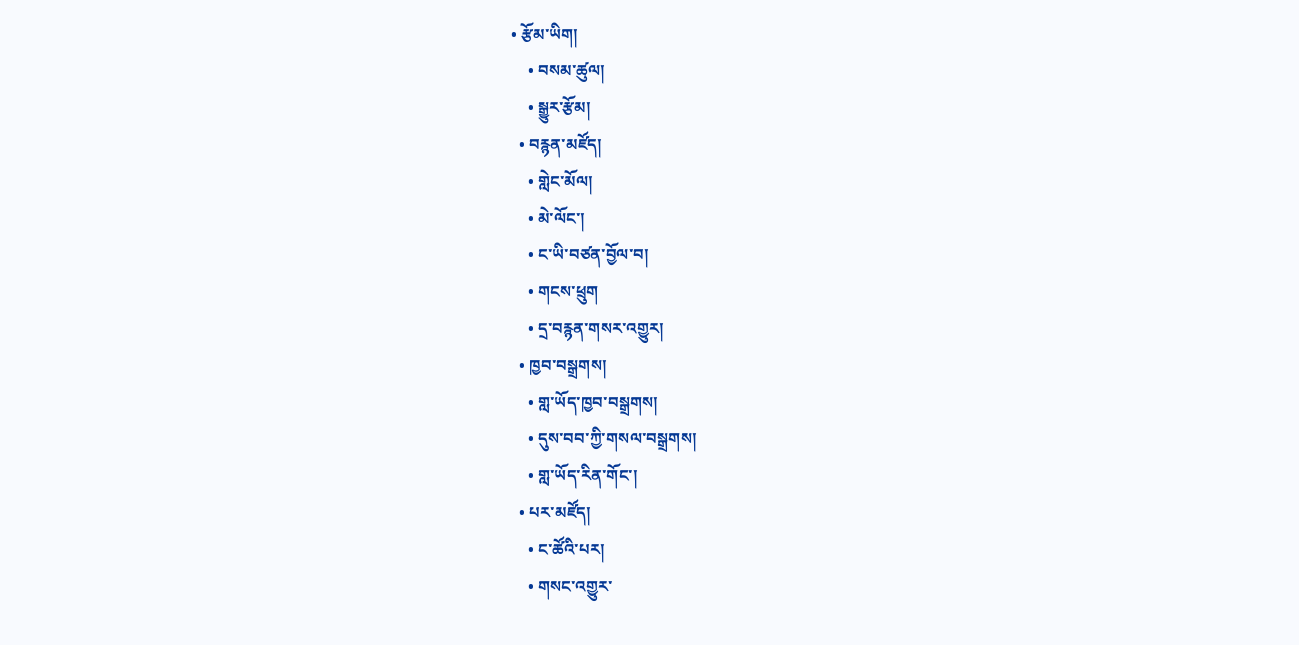• རྩོམ་ཡིག།
    • བསམ་ཚུལ།
    • སྒྱུར་རྩོམ།
  • བརྙན་མཛོད།
    • གླེང་མོལ།
    • མེ་ལོང་།
    • ང་ཡི་བཙན་བྱོལ་བ།
    • གངས་ཕྲུག
    • དྲ་བརྙན་གསར་འགྱུར།
  • ཁྱབ་བསྒྲགས།
    • གླ་ཡོད་ཁྱབ་བསྒྲགས།
    • དུས་བབ་ཀྱི་གསལ་བསྒྲགས།
    • གླ་ཡོད་རིན་གོང་།
  • པར་མཛོད།
    • ང་ཚོའི་པར།
    • གསང་འགྱུར་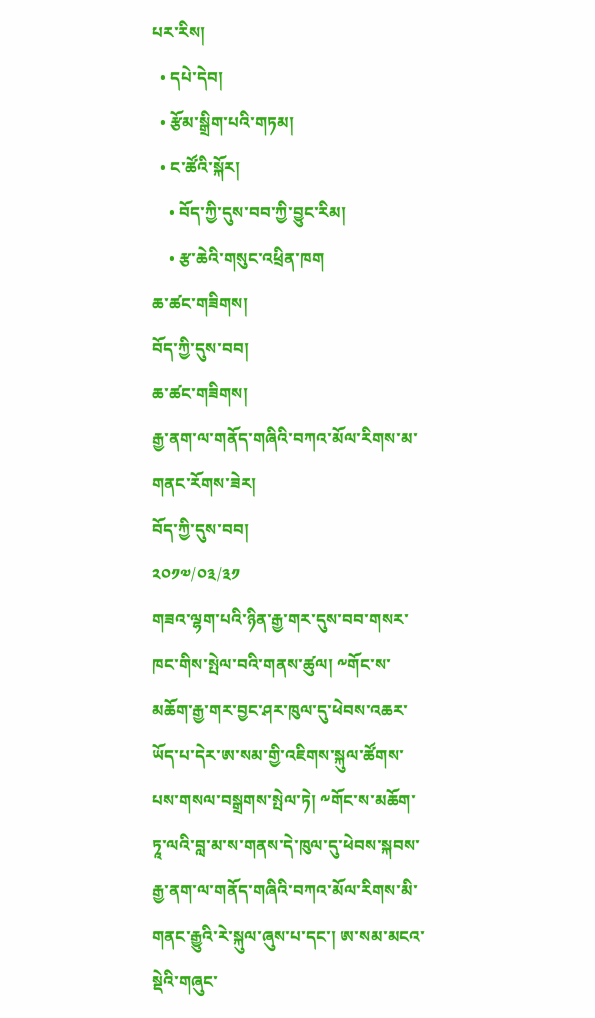པར་རིས།
  • དཔེ་དེབ།
  • རྩོམ་སྒྲིག་པའི་གཏམ།
  • ང་ཚོའི་སྐོར།
    • བོད་ཀྱི་དུས་བབ་ཀྱི་བྱུང་རིམ།
    • རྩ་ཆེའི་གསུང་འཕྲིན་ཁག
ཆ་ཚང་གཟིགས།
བོད་ཀྱི་དུས་བབ།
ཆ་ཚང་གཟིགས།
རྒྱ་ནག་ལ་གནོད་གཞིའི་བཀའ་མོལ་རིགས་མ་གནང་རོགས་ཟེར།
བོད་ཀྱི་དུས་བབ།
༢༠༡༧/༠༣/༣༡
གཟའ་ལྷག་པའི་ཉིན་རྒྱ་གར་དུས་བབ་གསར་ཁང་གིས་སྤེལ་བའི་གནས་ཚུལ། ༸གོང་ས་མཆོག་རྒྱ་གར་བྱང་ཤར་ཁུལ་དུ་ཕེབས་འཆར་ཡོད་པ་དེར་ཨ་སམ་གྱི་འཇིགས་སྐུལ་ཚོགས་པས་གསལ་བསྒྲགས་སྤེལ་ཏེ། ༸གོང་ས་མཆོག་ཏཱ་ལའི་བླ་མ་ས་གནས་དེ་ཁུལ་དུ་ཕེབས་སྐབས་རྒྱ་ནག་ལ་གནོད་གཞིའི་བཀའ་མོལ་རིགས་མི་གནང་རྒྱུའི་རེ་སྐུལ་ཞུས་པ་དང་། ཨ་སམ་མངའ་སྡེའི་གཞུང་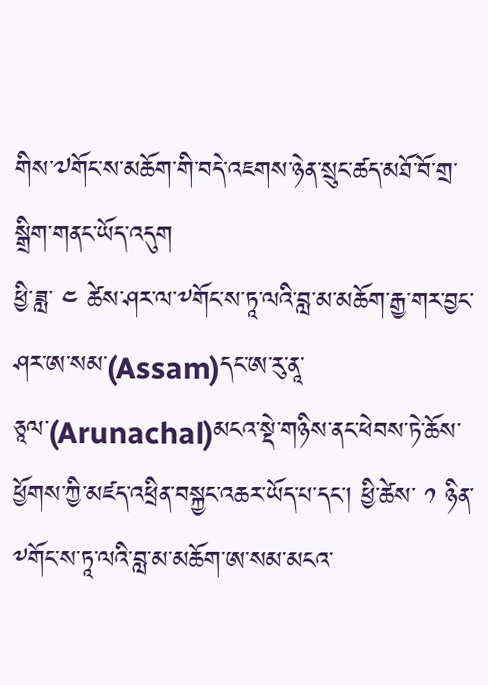གིས་༧གོང་ས་མཆོག་གི་བདེ་འཇགས་ཉེན་སྲུང་ཚད་མཐོ་བོ་གྲ་སྒྲིག་གནང་ཡོད་འདུག
ཕྱི་ཟླ་ ༤ ཚེས་ཤར་ལ་༸གོང་ས་ཏཱ་ལའི་བླ་མ་མཆོག་རྒྱ་གར་བྱང་ཤར་ཨ་སམ་(Assam)དང་ཨ་རུ་ནཱ་ཅཱལ་(Arunachal)མངའ་སྡེ་གཉིས་ནང་ཕེབས་ཏེ་ཆོས་ཕྱོགས་ཀྱི་མཛད་འཕྲིན་བསྐྱང་འཆར་ཡོད་པ་དང་། ཕྱི་ཚེས་ ༡ ཉིན་༸གོང་ས་ཏཱ་ལའི་བླ་མ་མཆོག་ཨ་སམ་མངའ་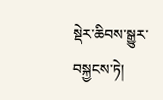སྡེར་ཆིབས་སྒྱུར་བསྐྱངས་ཏེ།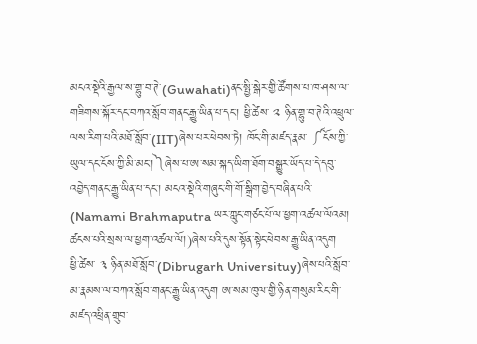མངའ་སྡེའི་རྒྱལ་ས་གྷུ་བ་ཊེ་(Guwahati)ནང་སྤྱི་སྒེར་གྱི་ཚོགས་པ་ཁ་ཤས་ལ་གཟིགས་སྐོར་དང་བཀའ་སློབ་གནང་རྒྱུ་ཡིན་པ་དང་། ཕྱི་ཚེས་ ༢ ཉིན་གྷུ་བ་ཊེའི་འཕྲུལ་ལས་རིག་པའི་མཐོ་སློབ་(IIT)ཞེས་པར་ཕེབས་ཏེ། ཁོང་གི་མཛད་རྣམ་ ༼ངོས་ཀྱི་ཡུལ་དང་ངོས་ཀྱི་མི་མང་།༽ཞེས་པ་ཨ་སམ་སྐད་ཡིག་ཐོག་བསྒྱུར་ཡོད་པ་དེ་དབུ་འབྱེད་གནང་རྒྱུ་ཡིན་པ་དང་། མངའ་སྡེའི་གཞུང་གི་གོ་སྒྲིག་བྱེད་བཞིན་པའི་ (Namami Brahmaputra ཡར་ཀླུང་གཙང་པོ་ལ་ཕྱག་འཚལ་ལོའམ། ཚངས་པའི་སྲས་ལ་ཕྱག་འཚལ་ལོ།)ཞེས་པའི་དུས་སྟོན་སྟེང་ཕེབས་རྒྱུ་ཡིན་འདུག
ཕྱི་ཚེས་ ༣ ཉིན་མཐོ་སློབ་(Dibrugarh Universituy)ཞེས་པའི་སློབ་མ་རྣམས་ལ་བཀའ་སློབ་གནང་རྒྱུ་ཡིན་འདུག ཨ་སམ་ཁུལ་གྱི་ཉིན་གསུམ་རིང་གི་མཛད་འཕྲིན་གྲུབ་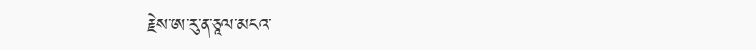རྗེས་ཨ་རུ་ན་ཅཱལ་མངའ་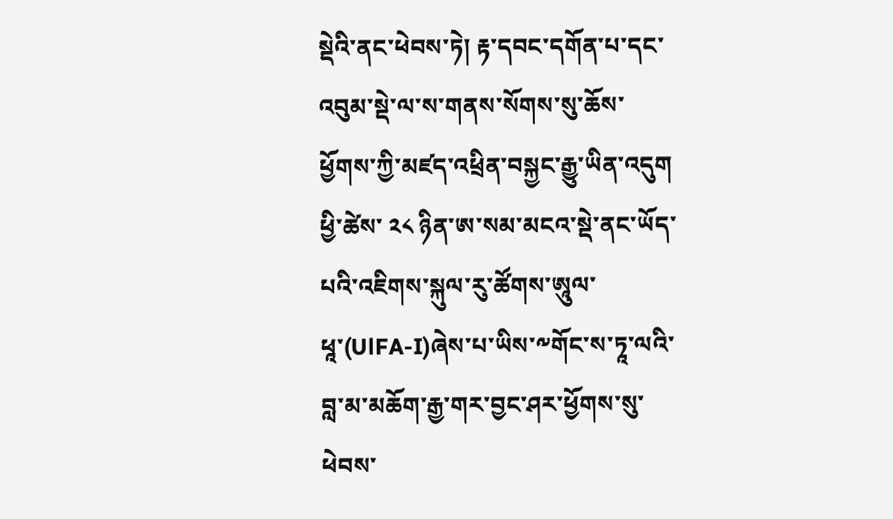སྡེའི་ནང་ཕེབས་ཏེ། རྟ་དབང་དགོན་པ་དང་འབུམ་སྡེ་ལ་ས་གནས་སོགས་སུ་ཆོས་ཕྱོགས་ཀྱི་མཛད་འཕྲིན་བསྐྱང་རྒྱུ་ཡིན་འདུག
ཕྱི་ཚེས་ ༢༨ ཉིན་ཨ་སམ་མངའ་སྡེ་ནང་ཡོད་པའི་འཇིགས་སྐུལ་རུ་ཚོགས་ཨཱུལ་ཕཱ་(UlFA-I)ཞེས་པ་ཡིས་༸གོང་ས་ཏཱ་ལའི་བླ་མ་མཆོག་རྒྱ་གར་བྱང་ཤར་ཕྱོགས་སུ་ཕེབས་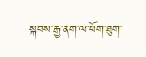སྐབས་རྒྱ་ནག་ལ་ཕོག་ཐུག་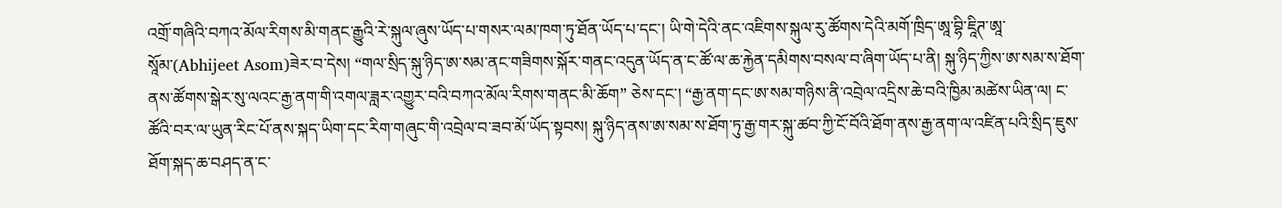འགྲོ་གཞིའི་བཀའ་མོལ་རིགས་མི་གནང་རྒྱུའི་རེ་སྐུལ་ཞུས་ཡོད་པ་གསར་ལམ་ཁག་ཏུ་ཐོན་ཡོད་པ་དང་། ཡི་གེ་དེའི་ནང་འཇིགས་སྐུལ་རུ་ཚོགས་དེའི་མགོ་ཁྲིད་ཨཱ་བྷི་ཇཱིཊ་ཨཱ་སཱོམ་(Abhijeet Asom)ཟེར་བ་དེས། “གལ་སྲིད་སྐུ་ཉིད་ཨ་སམ་ནང་གཟིགས་སྐོར་གནང་འདུན་ཡོད་ན་ང་ཚོ་ལ་ཆ་རྐྱེན་དམིགས་བསལ་བ་ཞིག་ཡོད་པ་ནི། སྐུ་ཉིད་ཀྱིས་ཨ་སམ་ས་ཐོག་ནས་ཚོགས་སྒེར་སུ་ལའང་རྒྱ་ནག་གི་འགལ་ཟླར་འགྱུར་བའི་བཀའ་མོལ་རིགས་གནང་མི་ཆོག” ཅེས་དང་། “རྒྱ་ནག་དང་ཨ་སམ་གཉིས་ནི་འབྲེལ་འདྲིས་ཆེ་བའི་ཁྱིམ་མཚེས་ཡིན་ལ། ང་ཚོའི་བར་ལ་ཡུན་རིང་པོ་ནས་སྐད་ཡིག་དང་རིག་གཞུང་གི་འབྲེལ་བ་ཟབ་མོ་ཡོད་སྟབས། སྐུ་ཉིད་ནས་ཨ་སམ་ས་ཐོག་ཏུ་རྒྱ་གར་སྐུ་ཚབ་ཀྱི་ངོ་བོའི་ཐོག་ནས་རྒྱ་ནག་ལ་འཛིན་པའི་སྲིད་ཇུས་ཐོག་སྐད་ཆ་བཤད་ན་ང་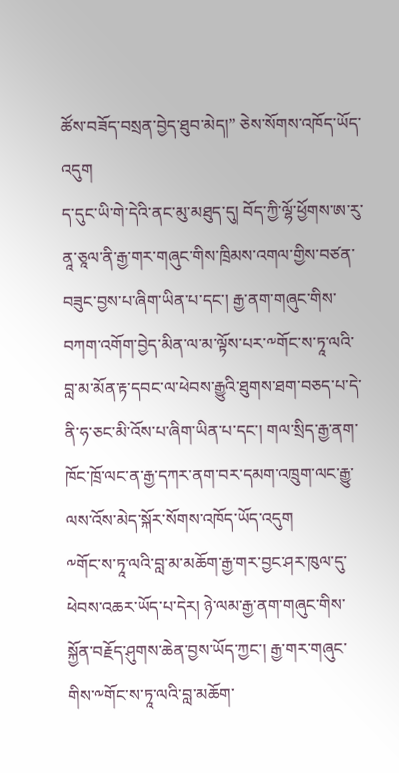ཚོས་བཟོད་བསྲན་བྱེད་ཐུབ་མེད།” ཅེས་སོགས་འཁོད་ཡོད་འདུག
ད་དུང་ཡི་གེ་དེའི་ནང་མུ་མཐུད་དུ། བོད་ཀྱི་ལྷོ་ཕྱོགས་ཨ་རུ་ནཱ་ཅཱལ་ནི་རྒྱ་གར་གཞུང་གིས་ཁྲིམས་འགལ་གྱིས་བཙན་བཟུང་བྱས་པ་ཞིག་ཡིན་པ་དང་། རྒྱ་ནག་གཞུང་གིས་བཀག་འགོག་བྱེད་མིན་ལ་མ་ལྟོས་པར་༸གོང་ས་ཏཱ་ལའི་བླ་མ་མོན་རྟ་དབང་ལ་ཕེབས་རྒྱུའི་ཐུགས་ཐག་བཅད་པ་དེ་ནི་ཧ་ཅང་མི་འོས་པ་ཞིག་ཡིན་པ་དང་། གལ་སྲིད་རྒྱ་ནག་ཁོང་ཁྲོ་ལང་ན་རྒྱ་དཀར་ནག་བར་དམག་འཁྲུག་ལང་རྒྱུ་ལས་འོས་མེད་སྐོར་སོགས་འཁོད་ཡོད་འདུག
༸གོང་ས་ཏཱ་ལའི་བླ་མ་མཆོག་རྒྱ་གར་བྱང་ཤར་ཁུལ་དུ་ཕེབས་འཆར་ཡོད་པ་དེར། ཉེ་ལམ་རྒྱ་ནག་གཞུང་གིས་སྐྱོན་བརྗོད་ཤུགས་ཆེན་བྱས་ཡོད་ཀྱང་། རྒྱ་གར་གཞུང་གིས་༸གོང་ས་ཏཱ་ལའི་བླ་མཆོག་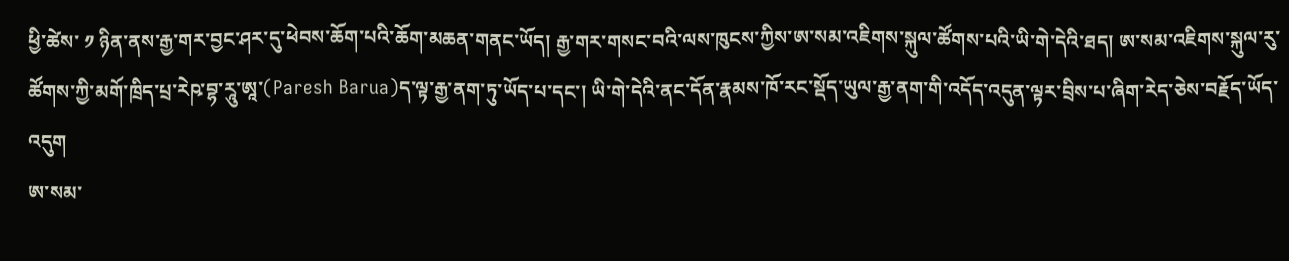ཕྱི་ཚེས་ ༡ ཉིན་ནས་རྒྱ་གར་བྱང་ཤར་དུ་ཕེབས་ཆོག་པའི་ཆོག་མཆན་གནང་ཡོད། རྒྱ་གར་གསང་བའི་ལས་ཁུངས་ཀྱིས་ཨ་སམ་འཇིགས་སྐུལ་ཚོགས་པའི་ཡི་གེ་དེའི་ཐད། ཨ་སམ་འཇིགས་སྐུལ་རུ་ཚོགས་ཀྱི་མགོ་ཁྲིད་པྲ་རེཥ་བྷ་རཱུ་ཨཱ་(Paresh Barua)ད་ལྟ་རྒྱ་ནག་ཏུ་ཡོད་པ་དང་། ཡི་གེ་དེའི་ནང་དོན་རྣམས་ཁོ་རང་སྡོད་ཡུལ་རྒྱ་ནག་གི་འདོད་འདུན་ལྟར་བྲིས་པ་ཞིག་རེད་ཅེས་བརྗོད་ཡོད་འདུག
ཨ་སམ་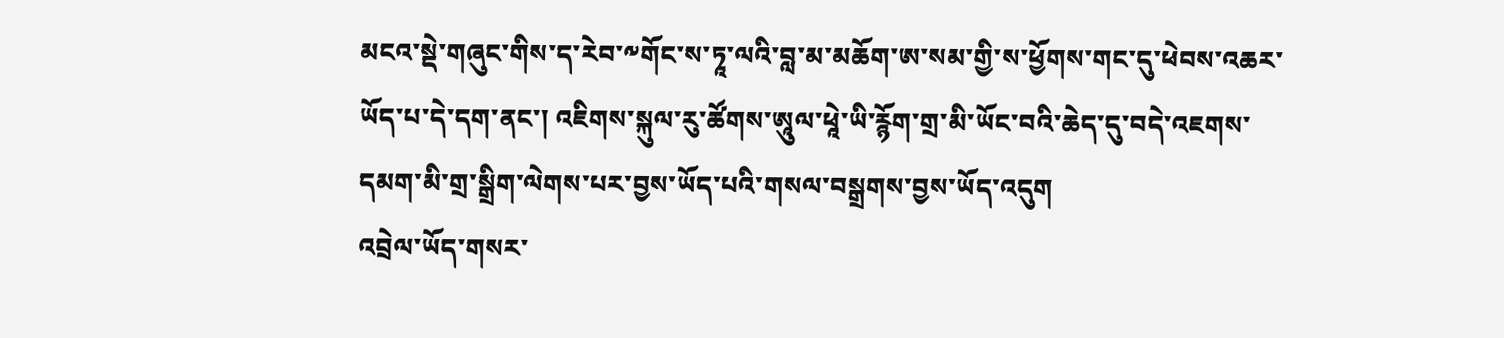མངའ་སྡེ་གཞུང་གིས་ད་རེབ་༸གོང་ས་ཏཱ་ལའི་བླ་མ་མཆོག་ཨ་སམ་གྱི་ས་ཕྱོགས་གང་དུ་ཕེབས་འཆར་ཡོད་པ་དེ་དག་ནང་། འཇིགས་སྐུལ་རུ་ཚོགས་ཨཱུལ་ཕཱེ་ཡི་རྙོག་གྲ་མི་ཡོང་བའི་ཆེད་དུ་བདེ་འཇགས་དམག་མི་གྲ་སྒྲིག་ལེགས་པར་བྱས་ཡོད་པའི་གསལ་བསྒྲགས་བྱས་ཡོད་འདུག
འབྲེལ་ཡོད་གསར་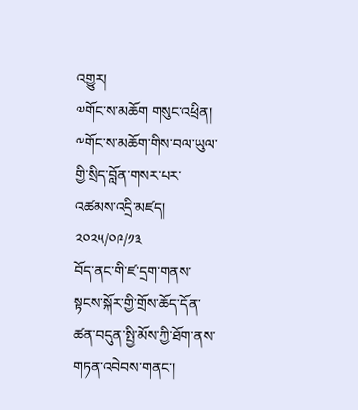འགྱུར།
༧གོང་ས་མཆོག གསུང་འཕྲིན།
༸གོང་ས་མཆོག་གིས་བལ་ཡུལ་གྱི་སྲིད་བློན་གསར་པར་འཚམས་འདྲི་མཛད།
༢༠༢༥/༠༩/༡༣
བོད་ནང་གི་ཛ་དྲག་གནས་སྟངས་སྐོར་གྱི་གྲོས་ཆོད་དོན་ཚན་བདུན་སྤྱི་མོས་ཀྱི་ཐོག་ནས་གཏན་འབེབས་གནང་།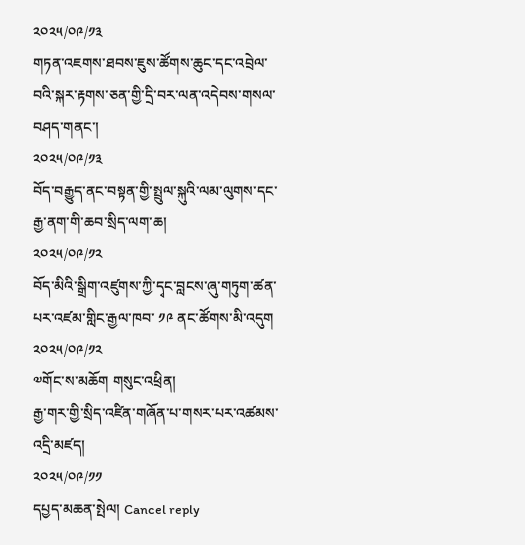༢༠༢༥/༠༩/༡༣
གཏན་འཇགས་ཐབས་ཇུས་ཚོགས་ཆུང་དང་འབྲེལ་བའི་སྐར་རྟགས་ཅན་གྱི་དྲི་བར་ལན་འདེབས་གསལ་བཤད་གནང་།
༢༠༢༥/༠༩/༡༣
བོད་བརྒྱུད་ནང་བསྟན་གྱི་སྤྲུལ་སྐུའི་ལམ་ལུགས་དང་རྒྱ་ནག་གི་ཆབ་སྲིད་ལག་ཆ།
༢༠༢༥/༠༩/༡༢
བོད་མིའི་སྒྲིག་འཛུགས་ཀྱི་དྭང་བླངས་ཞུ་གཏུག་ཚན་པར་འཛམ་གླིང་རྒྱལ་ཁབ་ ༡༩ ནང་ཚོགས་མི་འདུག
༢༠༢༥/༠༩/༡༢
༧གོང་ས་མཆོག གསུང་འཕྲིན།
རྒྱ་གར་གྱི་སྲིད་འཛིན་གཞོན་པ་གསར་པར་འཚམས་འདྲི་མཛད།
༢༠༢༥/༠༩/༡༡
དཔྱད་མཆན་སྤེལ། Cancel reply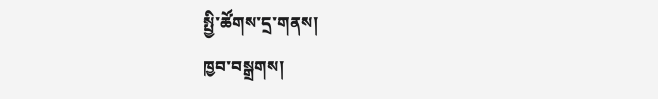སྤྱི་ཚོགས་དྲ་གནས།
ཁྱབ་བསྒྲགས།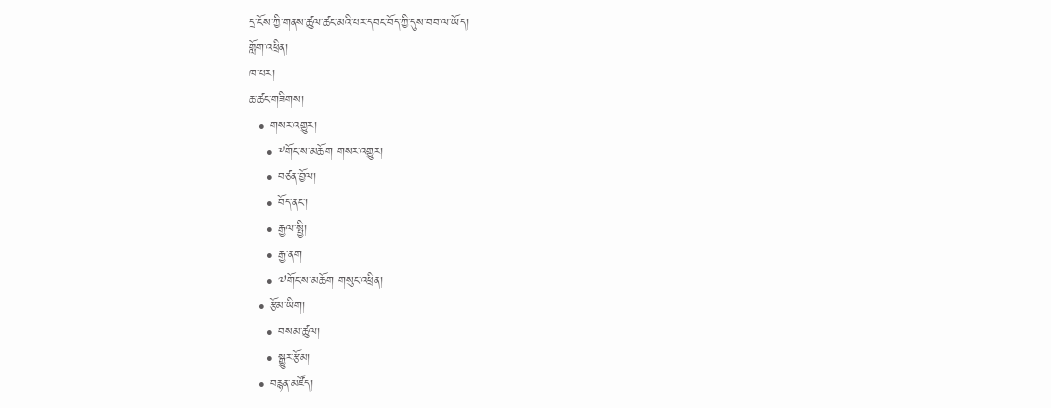དྲ་ངོས་ཀྱི་གནས་ཚུལ་ཚང་མའི་པར་དབང་བོད་ཀྱི་དུས་བབ་ལ་ཡོད།
གློག་འཕྲིན།
ཁ་པར།
ཆ་ཚང་གཟིགས།
  • གསར་འགྱུར།
    • ༸གོང་ས་མཆོག གསར་འགྱུར།
    • བཙན་བྱོལ།
    • བོད་ནང་།
    • རྒྱལ་སྤྱི།
    • རྒྱ་ནག
    • ༧གོང་ས་མཆོག གསུང་འཕྲིན།
  • རྩོམ་ཡིག།
    • བསམ་ཚུལ།
    • སྒྱུར་རྩོམ།
  • བརྙན་མཛོད།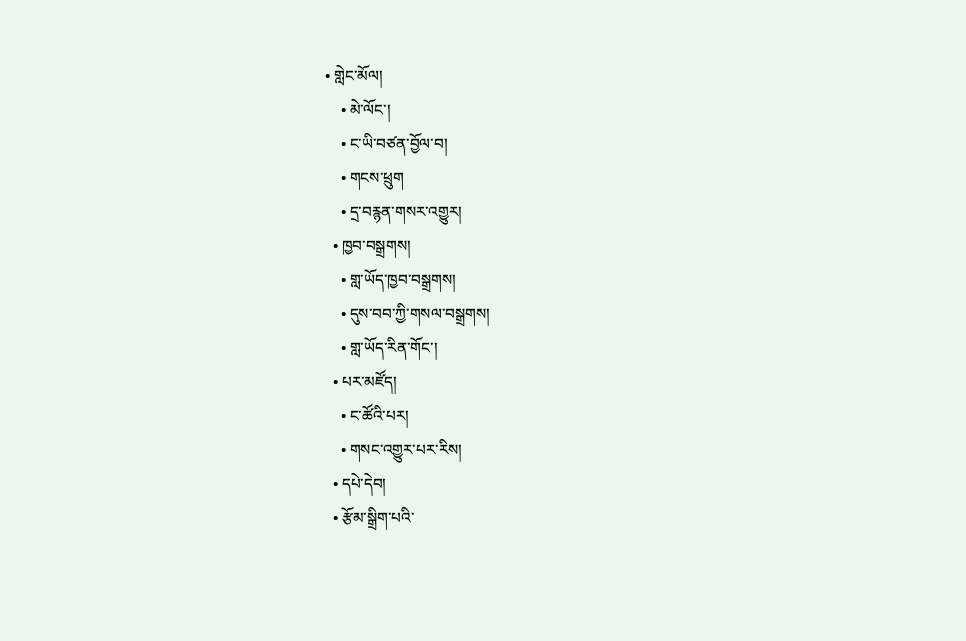• གླེང་མོལ།
    • མེ་ལོང་།
    • ང་ཡི་བཙན་བྱོལ་བ།
    • གངས་ཕྲུག
    • དྲ་བརྙན་གསར་འགྱུར།
  • ཁྱབ་བསྒྲགས།
    • གླ་ཡོད་ཁྱབ་བསྒྲགས།
    • དུས་བབ་ཀྱི་གསལ་བསྒྲགས།
    • གླ་ཡོད་རིན་གོང་།
  • པར་མཛོད།
    • ང་ཚོའི་པར།
    • གསང་འགྱུར་པར་རིས།
  • དཔེ་དེབ།
  • རྩོམ་སྒྲིག་པའི་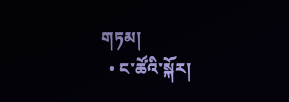གཏམ།
  • ང་ཚོའི་སྐོར།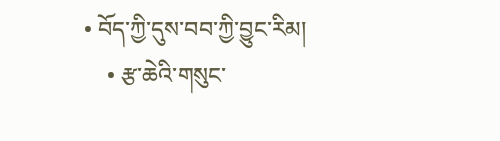• བོད་ཀྱི་དུས་བབ་ཀྱི་བྱུང་རིམ།
    • རྩ་ཆེའི་གསུང་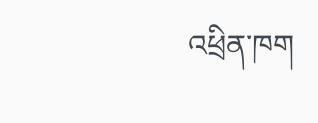འཕྲིན་ཁག